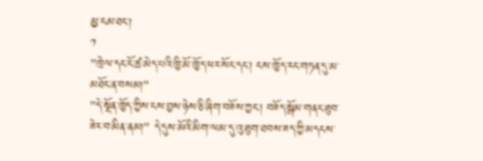མྱ་ངམ་ཐང་།
༡
"ཁྲེལ་དང་ངོ་ཚ་མེད་པའི་ཁྱི་མོ་ཁྱོད་ཕར་སོང་དང་། ངས་ཁྱོད་རང་གཏན་དུ་མ་མཐོང་ན་བསམ།"
"དེ་སྔོན་ཁྱོད་ཀྱིས་ངས་བྱས་ཉེས་ཅི་ཞིག་བཟོས་ཀྱང་། བཟོད་སྒོམ་གནང་ཐུབ་ཟེར་བ་མིན་ནམ།" དེ་དུས་མོའི་མིག་ལམ་དུ་འུ་ཐུག་ཐབས་ཟད་ཀྱི་མདངས་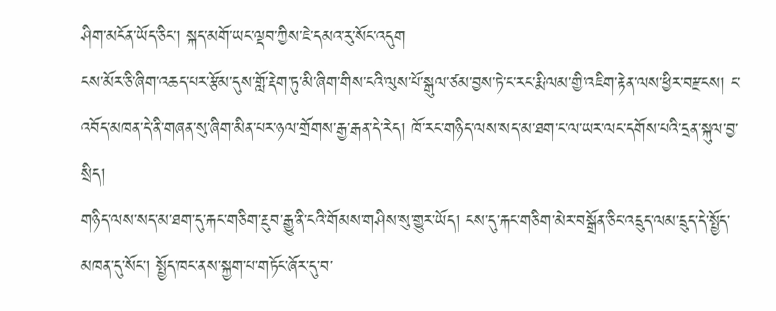ཤིག་མངོན་ཡོད་ཅིང་། སྐད་མགོ་ཡང་ལྡབ་ཀྱིས་ཇེ་དམའ་རུ་སོང་འདུག
ངས་མོར་ཅི་ཞིག་འཆད་པར་རྩོམ་དུས་གློ་རྡེག་ཏུ་མི་ཞིག་གིས་ངའི་ལུས་པོ་སྒུལ་ཙམ་བྱས་ཏེ་ང་རང་རྨི་ལམ་གྱི་འཇིག་རྟེན་ལས་ཕྱིར་བརྫངས། ང་འབོད་མཁན་དེ་ནི་གཞན་སུ་ཞིག་མིན་པར་ཉལ་གྲོགས་རྒྱ་རྒན་དེ་རེད། ཁོ་རང་གཉིད་ལས་སད་མ་ཐག་ང་ལ་ཡར་ལང་དགོས་པའི་དྲན་སྐུལ་བྱ་སྲིད།
གཉིད་ལས་སད་མ་ཐག་དུ་རྐང་གཅིག་རྔུབ་རྒྱུ་ནི་ངའི་གོམས་གཤིས་སུ་གྱུར་ཡོད། ངས་དུ་རྐང་གཅིག་མེར་བསྒྲོན་ཅིང་འདྲུད་ལམ་དྲུད་དེ་སྤྱོད་མཁན་དུ་སོང་། སྤྱོད་ཁང་ནས་སྐྱག་པ་གཏོང་ཞོར་དུ་བ་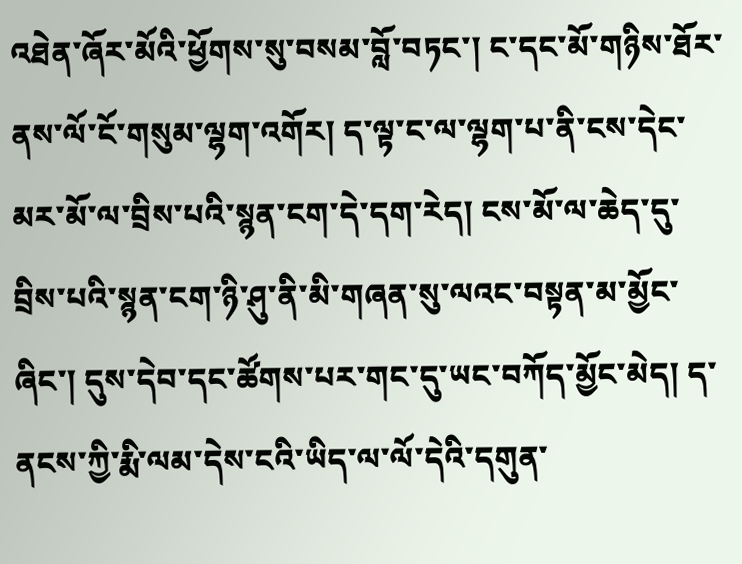འཐེན་ཞོར་མོའི་ཕྱོགས་སུ་བསམ་བློ་བཏང་། ང་དང་མོ་གཉིས་ཐོར་ནས་ལོ་ངོ་གསུམ་ལྷག་འགོར། ད་ལྟ་ང་ལ་ལྷག་པ་ནི་ངས་དེང་མར་མོ་ལ་བྲིས་པའི་སྙན་ངག་དེ་དག་རེད། ངས་མོ་ལ་ཆེད་དུ་བྲིས་པའི་སྙན་ངག་ཉི་ཤུ་ནི་མི་གཞན་སུ་ལའང་བསྟན་མ་མྱོང་ཞིང་། དུས་དེབ་དང་ཚོགས་པར་གང་དུ་ཡང་བཀོད་མྱོང་མེད། ད་ནངས་ཀྱི་རྨི་ལམ་དེས་ངའི་ཡིད་ལ་ལོ་དེའི་དགུན་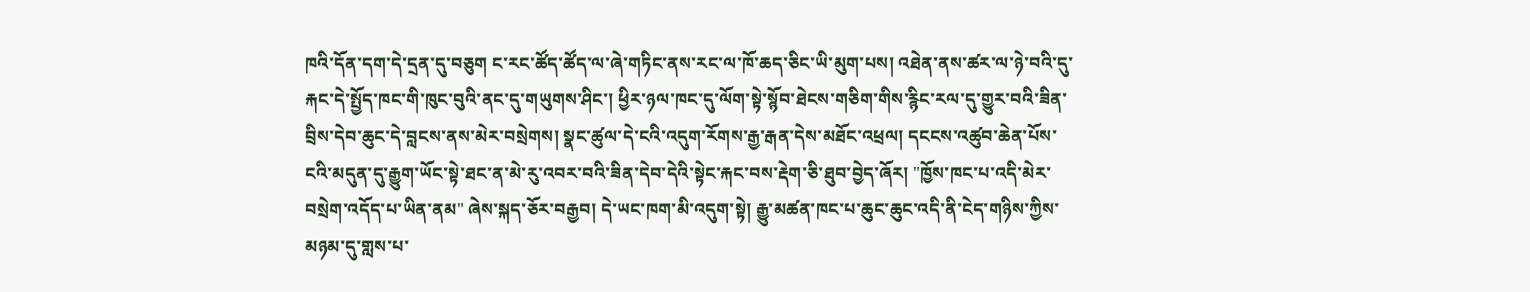ཁའི་དོན་དག་དེ་དྲན་དུ་བཅུག ང་རང་ཚོད་ཚོད་ལ་ཞེ་གཏིང་ནས་རང་ལ་ཁོ་ཆད་ཅིང་ཡི་མུག་པས། འཐེན་ནས་ཚར་ལ་ཉེ་བའི་དུ་རྐང་དེ་སྤྱོད་ཁང་གི་ཁུང་བུའི་ནང་དུ་གཡུགས་ཤིང་། ཕྱིར་ཉལ་ཁང་དུ་ལོག་སྟེ་སྙོབ་ཐེངས་གཅིག་གིས་རྙིང་རལ་དུ་གྱུར་བའི་ཟིན་བྲིས་དེབ་ཆུང་དེ་བླངས་ནས་མེར་བསྲེགས། སྣང་ཚུལ་དེ་ངའི་འདུག་རོགས་རྒྱ་རྒན་དེས་མཐོང་འཕྲལ། དངངས་འཚུབ་ཆེན་པོས་ངའི་མདུན་དུ་རྒྱུག་ཡོང་སྟེ་ཐང་ན་མེ་རུ་འབར་བའི་ཟིན་དེབ་དེའི་སྟེང་རྐང་བས་རྡེག་ཅི་ཐུབ་བྱེད་ཞོར། "ཁྱོས་ཁང་པ་འདི་མེར་བསྲེག་འདོད་པ་ཡིན་ནམ" ཞེས་སྐད་ཅོར་བརྒྱབ། དེ་ཡང་ཁག་མི་འདུག་སྟེ། རྒྱུ་མཚན་ཁང་པ་ཆུང་ཆུང་འདི་ནི་ངེད་གཉིས་ཀྱིས་མཉམ་དུ་གླས་པ་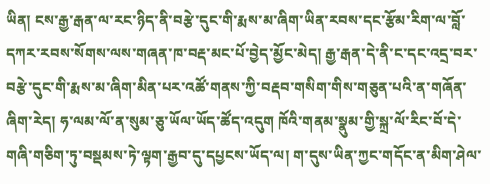ཡིན། ངས་རྒྱ་རྒན་ལ་རང་ཉིད་ནི་བརྩེ་དུང་གི་རྨས་མ་ཞིག་ཡིན་རབས་དང་རྩོམ་རིག་ལ་བློ་དཀར་རབས་སོགས་ལས་གཞན་ཁ་བརྡ་མང་པོ་བྱེད་མྱོང་མེད། རྒྱ་རྒན་དེ་ནི་ང་དང་འདྲ་བར་བརྩེ་དུང་གི་རྨས་མ་ཞིག་མིན་པར་འཚོ་གནས་ཀྱི་བརྡབ་གསིག་གིས་གཅུན་པའི་ན་གཞོན་ཞིག་རེད། ཧ་ལམ་ལོ་ན་སུམ་ཅུ་ཡོལ་ཡོད་ཚོད་འདུག ཁོའི་གནམ་སྣུམ་གྱི་སྐྲ་ལོ་རིང་བོ་དེ་གཞི་གཅིག་ཏུ་བསྡམས་ཏེ་ལྟག་རྒྱབ་དུ་དཔྱངས་ཡོད་ལ། ག་དུས་ཡིན་ཀྱང་གདོང་ན་མིག་ཤེལ་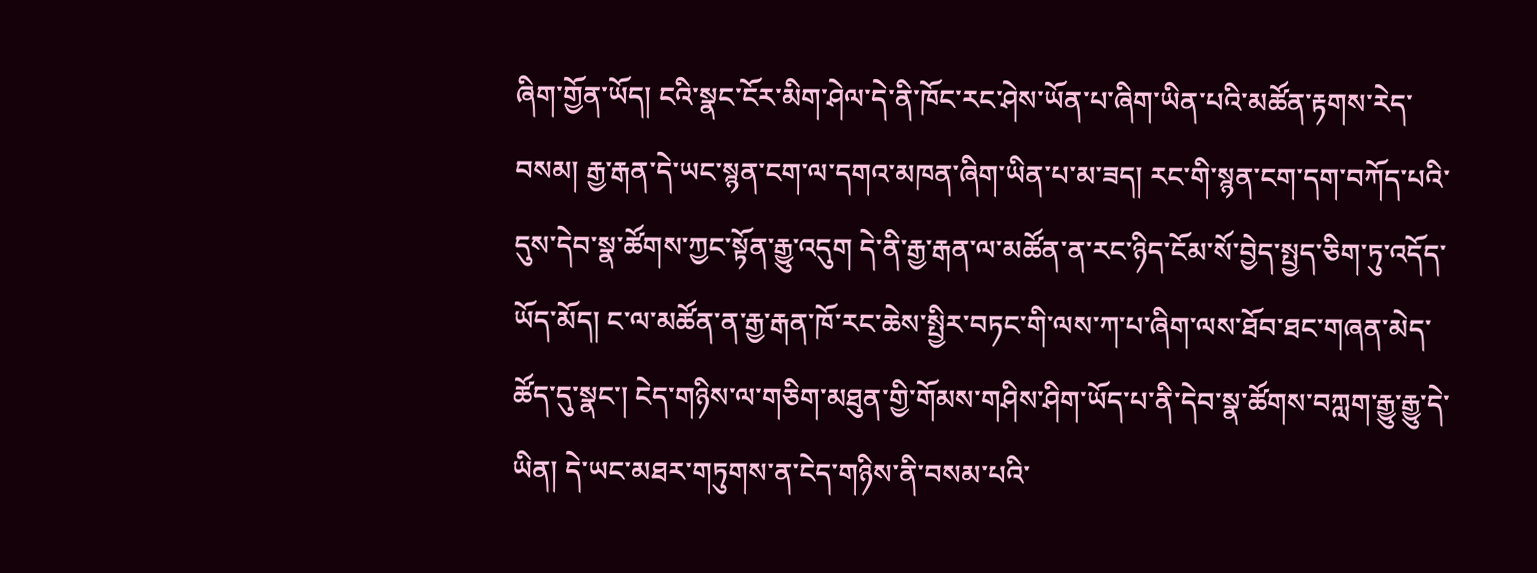ཞིག་གྱོན་ཡོད། ངའི་སྣང་ངོར་མིག་ཤེལ་དེ་ནི་ཁོང་རང་ཤེས་ཡོན་པ་ཞིག་ཡིན་པའི་མཚོན་རྟགས་རེད་བསམ། རྒྱ་རྒན་དེ་ཡང་སྙན་ངག་ལ་དགའ་མཁན་ཞིག་ཡིན་པ་མ་ཟད། རང་གི་སྙན་ངག་དག་བཀོད་པའི་དུས་དེབ་སྣ་ཚོགས་ཀྱང་སྟོན་རྒྱུ་འདུག དེ་ནི་རྒྱ་རྒན་ལ་མཚོན་ན་རང་ཉིད་ངོམ་སོ་བྱེད་སྤྱད་ཅིག་ཏུ་འདོད་ཡོད་མོད། ང་ལ་མཚོན་ན་རྒྱ་རྒན་ཁོ་རང་ཆེས་སྤྱིར་བཏང་གི་ལས་ཀ་པ་ཞིག་ལས་ཐོབ་ཐང་གཞན་མེད་ཚོད་དུ་སྣང་། ངེད་གཉིས་ལ་གཅིག་མཐུན་གྱི་གོམས་གཤིས་ཤིག་ཡོད་པ་ནི་དེབ་སྣ་ཚོགས་བཀླག་རྒྱུ་རྒྱུ་དེ་ཡིན། དེ་ཡང་མཐར་གཏུགས་ན་ངེད་གཉིས་ནི་བསམ་པའི་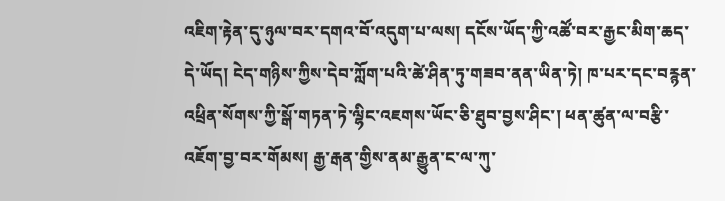འཇིག་རྟེན་དུ་ཉུལ་བར་དགའ་བོ་འདུག་པ་ལས། དངོས་ཡོད་ཀྱི་འཚོ་བར་རྒྱང་མིག་ཆད་དེ་ཡོད། ངེད་གཉིས་ཀྱིས་དེབ་ཀློག་པའི་ཚེ་ཤིན་ཏུ་གཟབ་ནན་ཡིན་ཏེ། ཁ་པར་དང་བརྙན་འཕྲིན་སོགས་ཀྱི་སྒོ་གཏན་ཏེ་ལྷིང་འཇགས་ཡོང་ཅི་ཐུབ་བྱས་ཤིང་། ཕན་ཚུན་ལ་བརྩི་འཇོག་བྱ་བར་གོམས། རྒྱ་རྒན་གྱིས་ནམ་རྒྱུན་ང་ལ་ཀུ་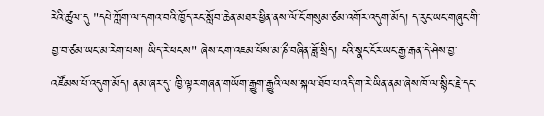རེའི་ཚུལ་དུ "དཔེ་ཀློག་ལ་དགའ་བའི་ཁྱོད་རང་སློབ་ཆེན་མཐར་ཕྱིན་ནས་ལོ་ངོ་གསུམ་ཙམ་འགོར་འདུག་མོད། ད་རུང་ཡང་གཞུང་གི་བྱ་བ་ཙམ་ཡང་མ་རེག་པས། ཡིད་རེ་ཕངས" ཞེས་ངག་འཇམ་པོས་མ་ཎྀ་བཞིན་ཟློ་སྲིད། ངའི་སྣང་ངོར་ཡང་རྒྱ་རྒན་དེ་ཤེས་བྱ་འཛོམས་པོ་འདུག་མོད། ནམ་ཞར་དུ་ ཁྱི་ལྟར་གཞན་གཡོག་རྒྱུག་རྒྱུའི་ལས་སྐལ་ཐོབ་པ་འདི་ག་རེ་ཡིན་ནམ་ཞེས་ཁོ་ལ་སྙིང་རྗེ་དང་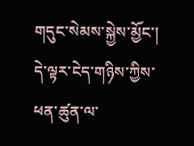གདུང་སེམས་སྐྱེས་མྱོང་། དེ་ལྟར་ངེད་གཉིས་ཀྱིས་ཕན་ཚུན་ལ་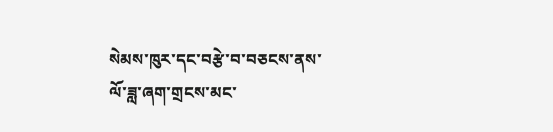སེམས་ཁུར་དང་བརྩེ་བ་བཅངས་ནས་ལོ་ཟླ་ཞག་གྲངས་མང་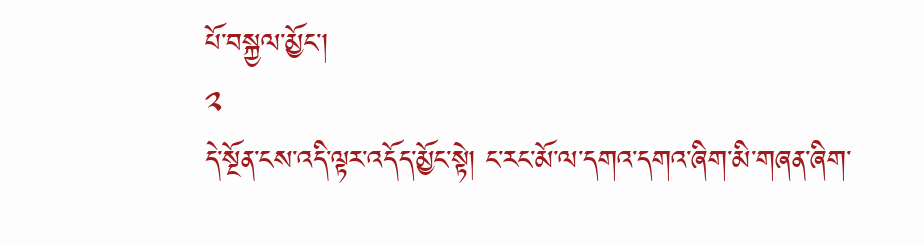པོ་བསྐྱལ་མྱོང་།
༢
དེ་སྔོན་ངས་འདི་ལྟར་འདོད་མྱོང་སྟེ། ང་རང་མོ་ལ་དགའ་དགའ་ཞིག་མི་གཞན་ཞིག་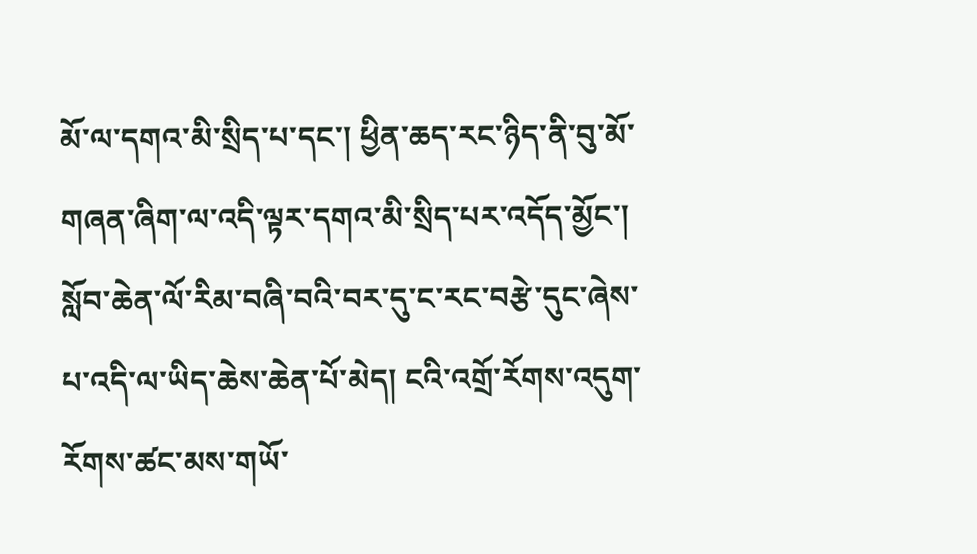མོ་ལ་དགའ་མི་སྲིད་པ་དང་། ཕྱིན་ཆད་རང་ཉིད་ནི་བུ་མོ་གཞན་ཞིག་ལ་འདི་ལྟར་དགའ་མི་སྲིད་པར་འདོད་མྱོང་།
སློབ་ཆེན་ལོ་རིམ་བཞི་བའི་བར་དུ་ང་རང་བརྩེ་དུང་ཞེས་པ་འདི་ལ་ཡིད་ཆེས་ཆེན་པོ་མེད། ངའི་འགྲོ་རོགས་འདུག་རོགས་ཚང་མས་གཡོ་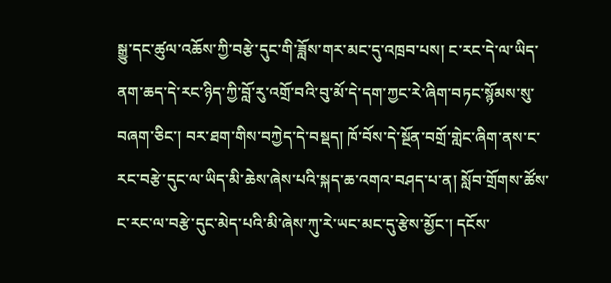སྒྱུ་དང་ཚུལ་འཆོས་ཀྱི་བརྩེ་དུང་གི་ཟློས་གར་མང་དུ་འཁྲབ་པས། ང་རང་དེ་ལ་ཡིད་ནག་ཆད་དེ་རང་ཉིད་ཀྱི་བློ་རུ་འགྲོ་བའི་བུ་མོ་དེ་དག་ཀྱང་རེ་ཞིག་བཏང་སྙོམས་སུ་བཞག་ཅིང་། བར་ཐག་གིས་བཀྱེད་དེ་བསྡད། ཁོ་བོས་དེ་སྔོན་བགྲོ་གླེང་ཞིག་ནས་ང་རང་བརྩེ་དུང་ལ་ཡིད་མི་ཆེས་ཞེས་པའི་སྐད་ཆ་འགའ་བཤད་པ་ན། སློབ་གྲོགས་ཚོས་ང་རང་ལ་བརྩེ་དུང་མེད་པའི་མི་ཞེས་ཀུ་རེ་ཡང་མང་དུ་རྩེས་མྱོང་། དངོས་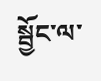སྦྱོང་ལ་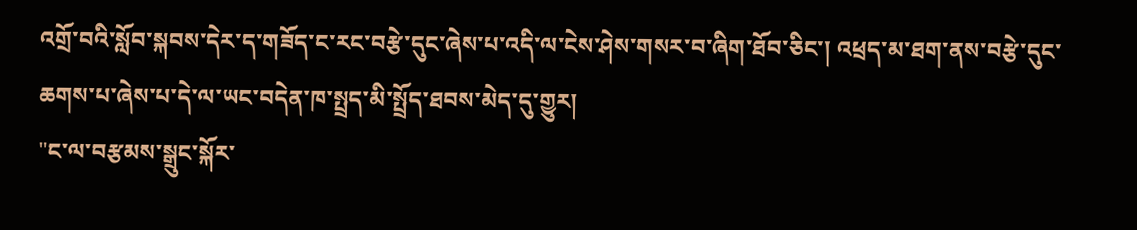འགྲོ་བའི་སློབ་སྐབས་དེར་ད་གཟོད་ང་རང་བརྩེ་དུང་ཞེས་པ་འདི་ལ་ངེས་ཤེས་གསར་བ་ཞིག་ཐོབ་ཅིང་། འཕྲད་མ་ཐག་ནས་བརྩེ་དུང་ཆགས་པ་ཞེས་པ་དེ་ལ་ཡང་བདེན་ཁ་སྤྲད་མི་སྤྲོད་ཐབས་མེད་དུ་གྱུར།
"ང་ལ་བརྩམས་སྒྲུང་སྐོར་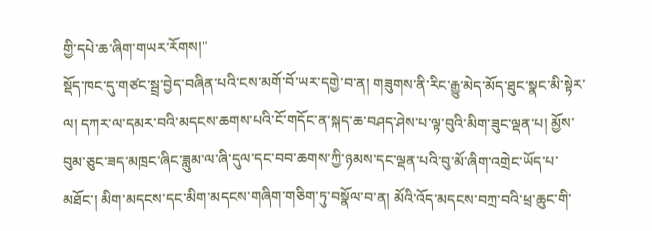གྱི་དཔེ་ཆ་ཞིག་གཡར་རོགས།"
སྡོད་ཁང་དུ་གཙང་སྦྲ་བྱེད་བཞིན་པའི་ངས་མགོ་བོ་ཡར་དགྱེ་བ་ན། གཟུགས་ནི་རིང་རྒྱུ་མེད་མོད་ཐུང་སྣང་མི་སྟེར་ལ། དཀར་ལ་དམར་བའི་མདངས་ཆགས་པའི་ངོ་གདོང་ན་སྐད་ཆ་བཤད་ཤེས་པ་ལྟ་བུའི་མིག་ཟུང་ལྡན་པ། མྱོས་བུམ་ཅུང་ཟད་མཁྲང་ཞིང་ཟླུམ་ལ་ཞི་དུལ་དང་བབ་ཆགས་ཀྱི་ཉམས་དང་ལྡན་པའི་བུ་མོ་ཞིག་འགྲེང་ཡོད་པ་མཐོང་། མིག་མདངས་དང་མིག་མདངས་གཞིག་གཅིག་ཏུ་བསྣོལ་བ་ན། མོའི་འོད་མདངས་བཀྲ་བའི་ཕྲ་ཆུང་གི་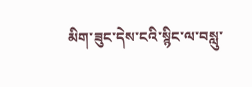མིག་ཟུང་དེས་ངའི་སྙིང་ལ་བསླུ་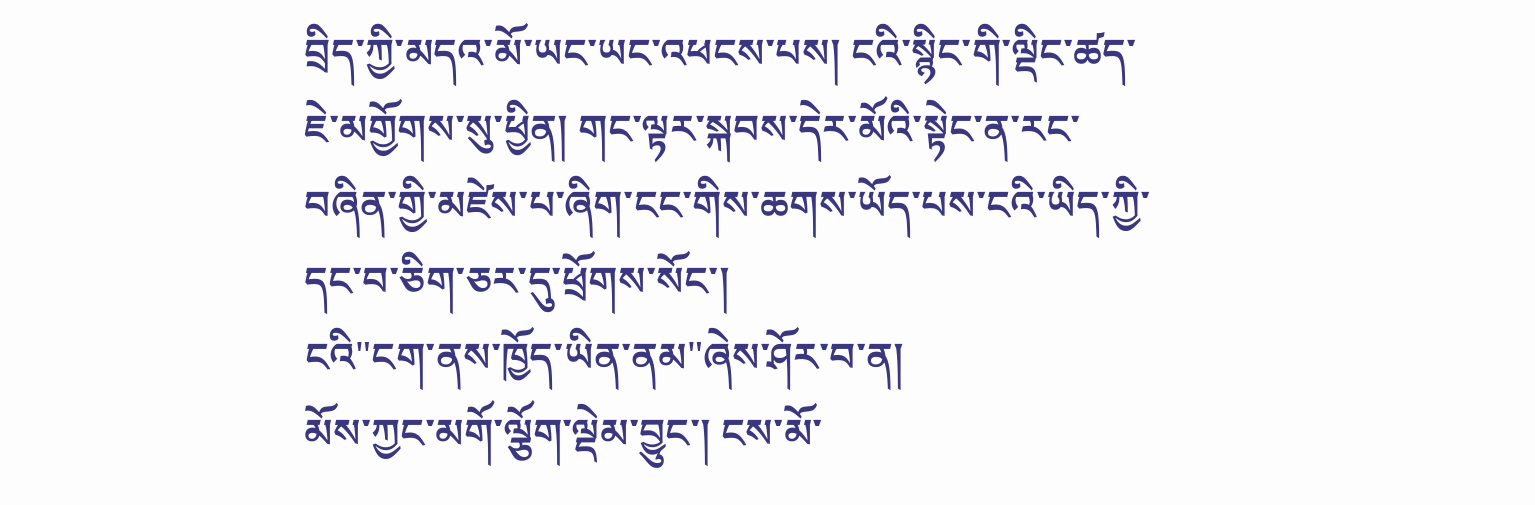བྲིད་ཀྱི་མདའ་མོ་ཡང་ཡང་འཕངས་པས། ངའི་སྙིང་གི་ལྡིང་ཚད་ཇེ་མགྱོགས་སུ་ཕྱིན། གང་ལྟར་སྐབས་དེར་མོའི་སྟེང་ན་རང་བཞིན་གྱི་མཛེས་པ་ཞིག་ངང་གིས་ཆགས་ཡོད་པས་ངའི་ཡིད་ཀྱི་དང་བ་ཅིག་ཅར་དུ་ཕྲོགས་སོང་།
ངའི"ངག་ནས་ཁྱོད་ཡིན་ནམ"ཞེས་ཤོར་བ་ན།
མོས་ཀྱང་མགོ་ལྕོག་ལྡེམ་བྱུང་། ངས་མོ་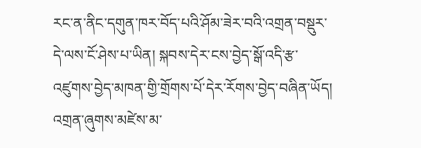རང་ན་ནིང་དགུན་ཁར་བོད་པའི་ཤོམ་ཟེར་བའི་འགྲན་བསྡུར་དེ་ལས་ངོ་ཤེས་པ་ཡིན། སྐབས་དེར་ངས་བྱེད་སྒོ་འདི་རྩ་འཛུགས་བྱེད་མཁན་གྱི་གྲོགས་པོ་དེར་རོགས་བྱེད་བཞིན་ཡོད། འགྲན་ཞུགས་མཛེས་མ་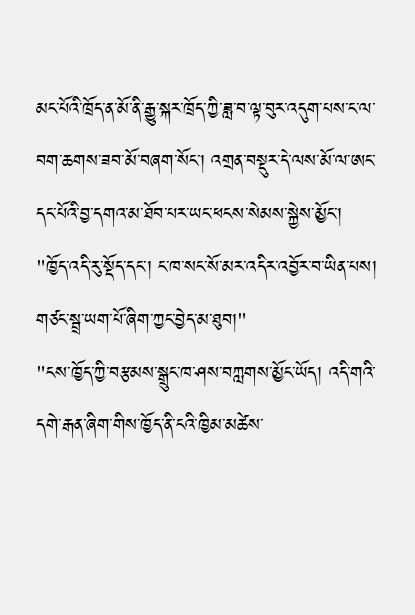མང་པོའི་ཁྲོད་ན་མོ་ནི་རྒྱུ་སྐར་ཁྲོད་ཀྱི་ཟླ་བ་ལྟ་བུར་འདུག་པས་ང་ལ་བག་ཆགས་ཟབ་མོ་བཞག་སོང་། འགྲན་བསྡུར་དེ་ལས་མོ་ལ་ཨང་དང་པོའི་བྱ་དགའ་མ་ཐོབ་པར་ཡང་ཕངས་སེམས་སྐྱེས་མྱོང་།
"ཁྱོད་འདི་རུ་སྡོད་དང་། ང་ཁ་སང་སོ་མར་འདིར་འབྱོར་བ་ཡིན་པས། གཙང་སྦྲ་ཡག་པོ་ཞིག་ཀྱང་བྱེད་མ་ཐུབ།"
"ངས་ཁྱོད་ཀྱི་བརྩམས་སྒྲུང་ཁ་ཤས་བཀླགས་མྱོང་ཡོད། འདི་གའི་དགེ་རྒན་ཞིག་གིས་ཁྱོད་ནི་ངའི་ཁྱིམ་མཚེས་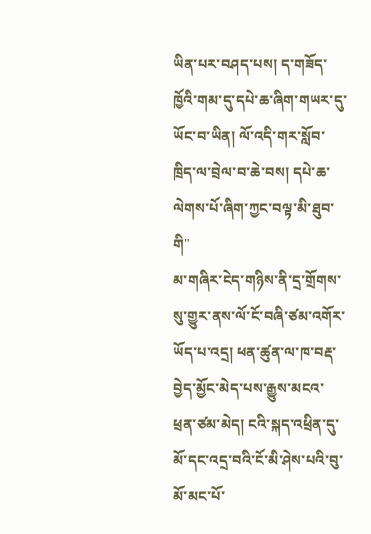ཡིན་པར་བཤད་པས། ད་གཟོད་ཁྱོའི་གམ་དུ་དཔེ་ཆ་ཞིག་གཡར་དུ་ཡོང་བ་ཡིན། ལོ་འདི་གར་སློབ་ཁྲིད་ལ་བྲེལ་བ་ཆེ་བས། དཔེ་ཆ་ལེགས་པོ་ཞིག་ཀྱང་བལྟ་མི་ཐུབ་གི"
མ་གཞིར་ངེད་གཉིས་ནི་དྲ་གྲོགས་སུ་གྱུར་ནས་ལོ་ངོ་བཞི་ཙམ་འགོར་ཡོད་པ་འདྲ། ཕན་ཚུན་ལ་ཁ་བརྡ་བྱེད་མྱོང་མེད་པས་རྒྱུས་མངའ་ཕྲན་ཙམ་མེད། ངའི་སྐད་འཕྲིན་དུ་མོ་དང་འདྲ་བའི་ངོ་མི་ཤེས་པའི་བུ་མོ་མང་པོ་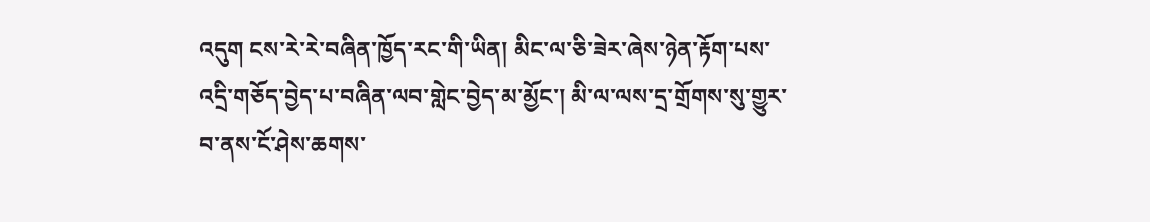འདུག ངས་རེ་རེ་བཞིན་ཁྱོད་རང་གི་ཡིན། མིང་ལ་ཅི་ཟེར་ཞེས་ཉེན་རྟོག་པས་འདྲི་གཅོད་བྱེད་པ་བཞིན་ལབ་གླེང་བྱེད་མ་མྱོང་། མི་ལ་ལས་དྲ་གྲོགས་སུ་གྱུར་བ་ནས་ངོ་ཤེས་ཆགས་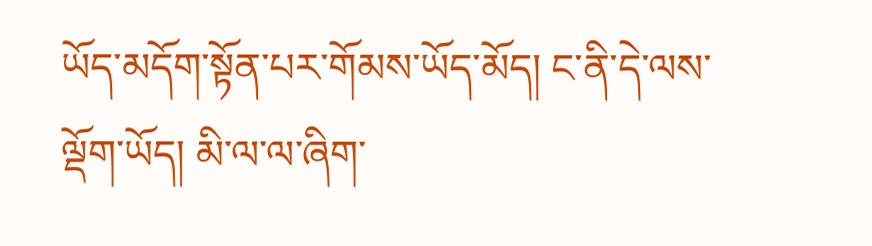ཡོད་མདོག་སྟོན་པར་གོམས་ཡོད་མོད། ང་ནི་དེ་ལས་ལྡོག་ཡོད། མི་ལ་ལ་ཞིག་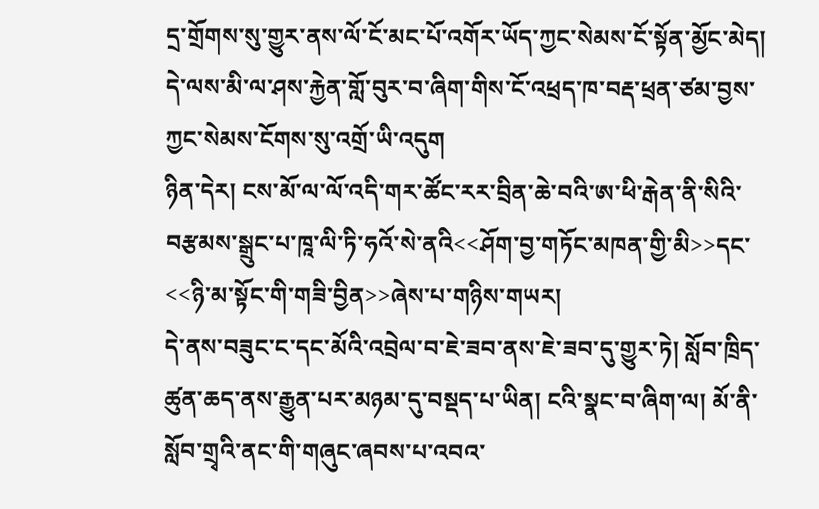དྲ་གྲོགས་སུ་གྱུར་ནས་ལོ་ངོ་མང་པོ་འགོར་ཡོད་ཀྱང་སེམས་ངོ་སྟོན་མྱོང་མེད། དེ་ལས་མི་ལ་ཤས་རྐྱེན་གློ་བུར་བ་ཞིག་གིས་ངོ་འཕྲད་ཁ་བརྡ་ཕྲན་ཙམ་བྱས་ཀྱང་སེམས་ངོགས་སུ་འགྲོ་ཡི་འདུག
ཉིན་དེར། ངས་མོ་ལ་ལོ་འདི་གར་ཚོང་རར་བྲིན་ཆེ་བའི་ཨ་ཕི་རྒེན་ནི་སིའི་བརྩམས་སྒྲུང་པ་ཁཱ་ལི་ཏི་ཧའོ་སེ་ནའི<<ཤོག་བྱ་གཏོང་མཁན་གྱི་མི>>དང་<<ཉི་མ་སྟོང་གི་གཟི་བྱིན>>ཞེས་པ་གཉིས་གཡར།
དེ་ནས་བཟུང་ང་དང་མོའི་འབྲེལ་བ་ཇེ་ཟབ་ནས་ཇེ་ཟབ་དུ་གྱུར་ཏེ། སློབ་ཁྲིད་ཚུན་ཆད་ནས་རྒྱུན་པར་མཉམ་དུ་བསྡད་པ་ཡིན། ངའི་སྣང་བ་ཞིག་ལ། མོ་ནི་སློབ་གྲྭའི་ནང་གི་གཞུང་ཞབས་པ་འབའ་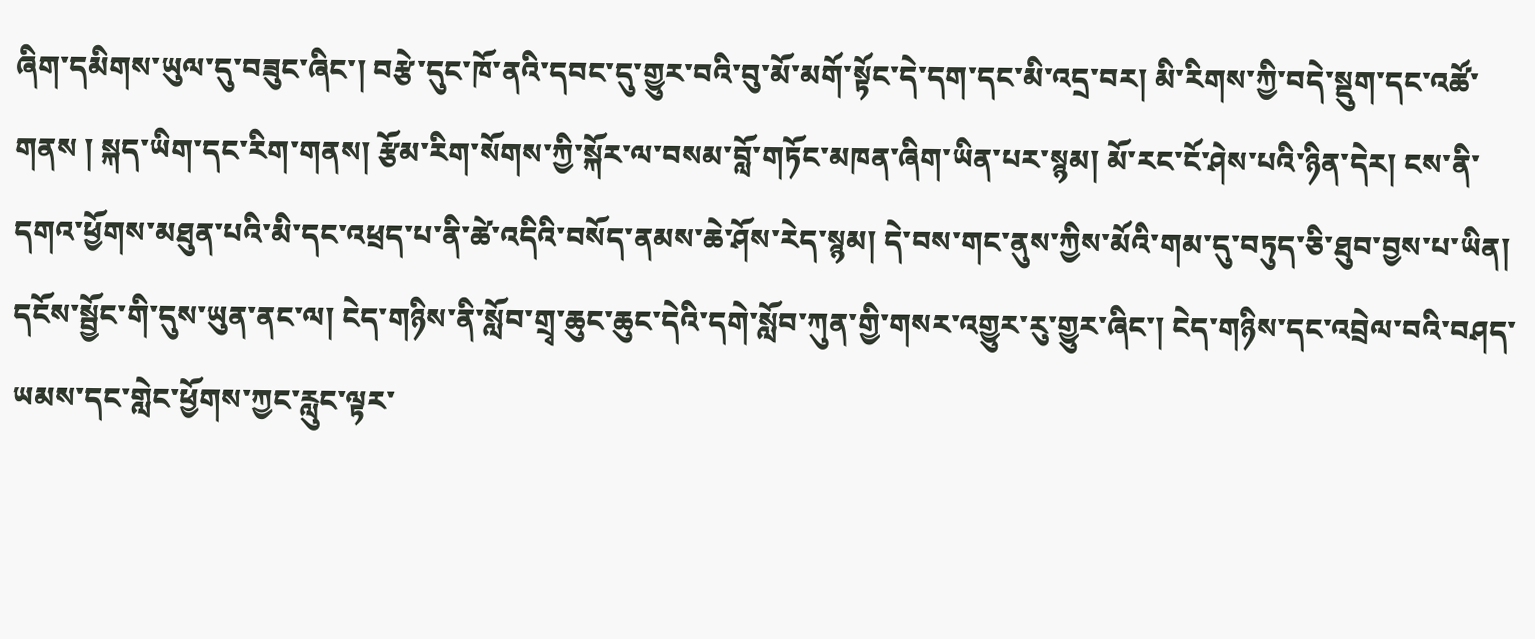ཞིག་དམིགས་ཡུལ་དུ་བཟུང་ཞིང་། བརྩེ་དུང་ཁོ་ནའི་དབང་དུ་གྱུར་བའི་བུ་མོ་མགོ་སྟོང་དེ་དག་དང་མི་འདྲ་བར། མི་རིགས་ཀྱི་བདེ་སྡུག་དང་འཚོ་གནས ། སྐད་ཡིག་དང་རིག་གནས། རྩོམ་རིག་སོགས་ཀྱི་སྐོར་ལ་བསམ་བློ་གཏོང་མཁན་ཞིག་ཡིན་པར་སྙམ། མོ་རང་ངོ་ཤེས་པའི་ཉིན་དེར། ངས་ནི་དགའ་ཕྱོགས་མཐུན་པའི་མི་དང་འཕྲད་པ་ནི་ཚེ་འདིའི་བསོད་ནམས་ཆེ་ཤོས་རེད་སྙམ། དེ་བས་གང་ནུས་ཀྱིས་མོའི་གམ་དུ་བཏུད་ཅི་ཐུབ་བྱས་པ་ཡིན། དངོས་སྦྱོང་གི་དུས་ཡུན་ནང་ལ། ངེད་གཉིས་ནི་སློབ་གྲྭ་ཆུང་ཆུང་དེའི་དགེ་སློབ་ཀུན་གྱི་གསར་འགྱུར་རུ་གྱུར་ཞིང་། ངེད་གཉིས་དང་འབྲེལ་བའི་བཤད་ཡམས་དང་གླེང་ཕྱོགས་ཀྱང་རླུང་ལྟར་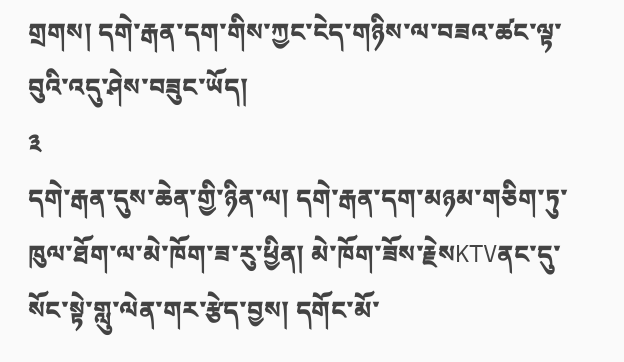གྲགས། དགེ་རྒན་དག་གིས་ཀྱང་ངེད་གཉིས་ལ་བཟའ་ཚང་ལྟ་བུའི་འདུ་ཤེས་བཟུང་ཡོད།
༣
དགེ་རྒན་དུས་ཆེན་གྱི་ཉིན་ལ། དགེ་རྒན་དག་མཉམ་གཅིག་ཏུ་ཁུལ་ཐོག་ལ་མེ་ཁོག་ཟ་རུ་ཕྱིན། མེ་ཁོག་ཟོས་རྗེསKTVནང་དུ་སོང་སྟེ་གླུ་ལེན་གར་རྩེད་བྱས། དགོང་མོ་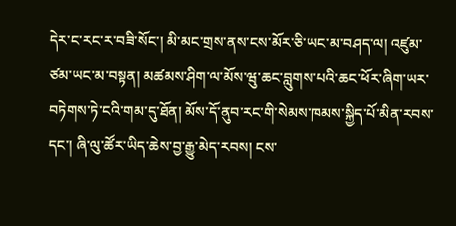དེར་ང་རང་ར་བཟི་སོང་། མི་མང་གྲས་ནས་ངས་མོར་ཅི་ཡང་མ་བཤད་ལ། འཛུམ་ཙམ་ཡང་མ་བསྟན། མཚམས་ཤིག་ལ་མོས་ཝུ་ཆང་བླུགས་པའི་ཆང་ཕོར་ཞིག་ཡར་བཏེགས་ཏེ་ངའི་གམ་དུ་ཐོན། མོས་དོ་ནུབ་རང་གི་སེམས་ཁམས་སྐྱིད་པོ་མིན་རབས་དང་། ཞི་ལུ་ཚོར་ཡིད་ཆེས་བྱ་རྒྱུ་མེད་རབས། ངས་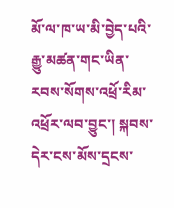མོ་ལ་ཁ་ཡ་མི་བྱེད་པའི་རྒྱུ་མཚན་གང་ཡིན་རབས་སོགས་འཕྲོ་རིམ་འཕྲོར་ལབ་བྱུང་། སྐབས་དེར་ངས་མོས་དྲངས་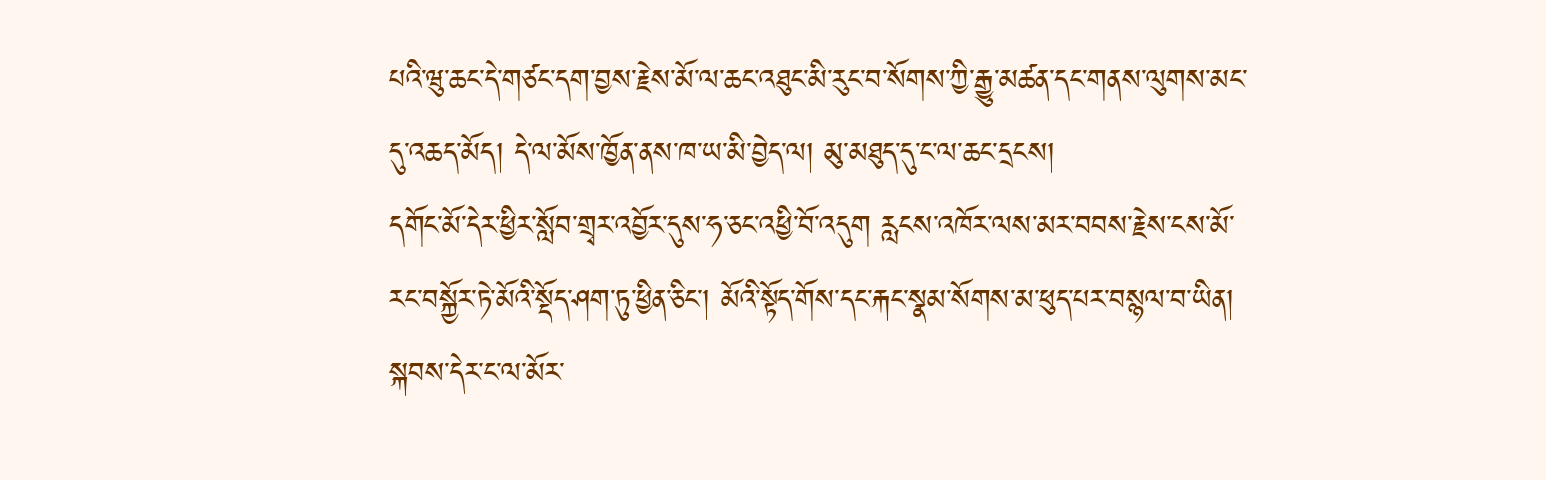པའི་ཝུ་ཆང་དེ་གཙང་དག་བྱས་རྗེས་མོ་ལ་ཆང་འཐུང་མི་རུང་བ་སོགས་ཀྱི་རྒྱུ་མཚན་དང་གནས་ལུགས་མང་དུ་འཆད་མོད། དེ་ལ་མོས་ཁྱོན་ནས་ཁ་ཡ་མི་བྱེད་ལ། མུ་མཐུད་དུ་ང་ལ་ཆང་དྲངས།
དགོང་མོ་དེར་ཕྱིར་སློབ་གྲྭར་འབྱོར་དུས་ཧ་ཅང་འཕྱི་བོ་འདུག རླངས་འཁོར་ལས་མར་བབས་རྗེས་ངས་མོ་རང་བསྐྱོར་ཏེ་མོའི་སྡོད་ཤག་ཏུ་ཕྱིན་ཅིང་། མོའི་སྟོད་གོས་དང་རྐང་སྣམ་སོགས་མ་ཕུད་པར་བསྙལ་བ་ཡིན། སྐབས་དེར་ང་ལ་མོར་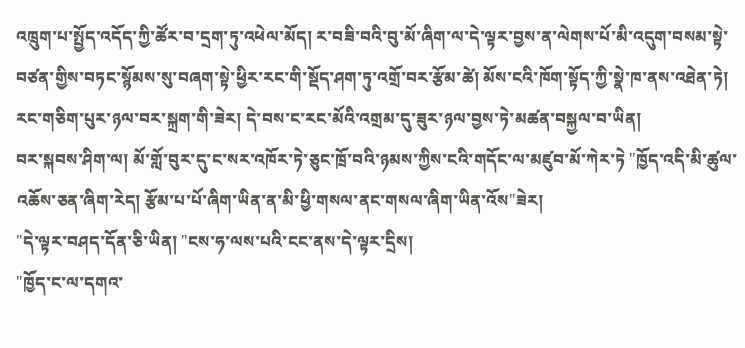འཁྲུག་པ་སྤྱོད་འདོད་ཀྱི་ཚོར་བ་དྲག་ཏུ་འཕེལ་མོད། ར་བཟི་བའི་བུ་མོ་ཞིག་ལ་དེ་ལྟར་བྱས་ན་ལེགས་པོ་མི་འདུག་བསམ་སྟེ་བཙན་གྱིས་བཏང་སྙོམས་སུ་བཞག་སྟེ་ཕྱིར་རང་གི་སྡོད་ཤག་ཏུ་འགྲོ་བར་རྩོམ་ཚེ། མོས་ངའི་ཁོག་སྟོད་ཀྱི་སྣེ་ཁ་ནས་འཐེན་ཏེ། རང་གཅིག་པུར་ཉལ་བར་སྐྲག་གི་ཟེར། དེ་བས་ང་རང་མོའི་འགྲམ་དུ་ཟུར་ཉལ་བྱས་ཏེ་མཚན་བསྐྱལ་བ་ཡིན།
བར་སྐབས་ཤིག་ལ། མོ་གློ་བུར་དུ་ང་སར་འཁོར་ཏེ་ཅུང་ཁྲོ་བའི་ཉམས་ཀྱིས་ངའི་གདོང་ལ་མཛུབ་མོ་ཀེར་ཏེ "ཁྱོད་འདི་མི་ཚུལ་འཆོས་ཅན་ཞིག་རེད། རྩོམ་པ་པོ་ཞིག་ཡིན་ན་མི་ཕྱི་གསལ་ནང་གསལ་ཞིག་ཡིན་འོས"ཟེར།
"དེ་ལྟར་བཤད་དོན་ཅི་ཡིན། "ངས་ཧ་ལས་པའི་ངང་ནས་དེ་ལྟར་དྲིས།
"ཁྱོད་ང་ལ་དགའ་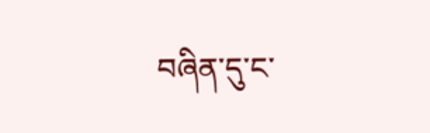བཞིན་དུ་ང་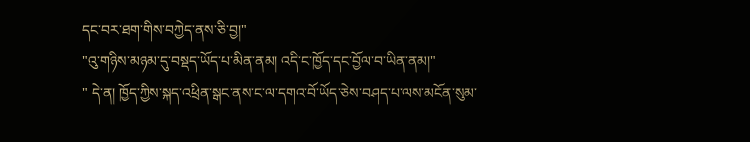དང་བར་ཐག་གིས་བཀྱེད་ནས་ཅི་བྱ།"
"འུ་གཉིས་མཉམ་དུ་བསྡད་ཡོད་པ་མིན་ནམ། འདི་ང་ཁྱོད་དང་བྱོལ་བ་ཡིན་ནམ།"
" དེ་ན། ཁྱོད་ཀྱིས་སྐད་འཕྲིན་སྒང་ནས་ང་ལ་དགའ་བོ་ཡོད་ཅེས་བཤད་པ་ལས་མངོན་སུམ་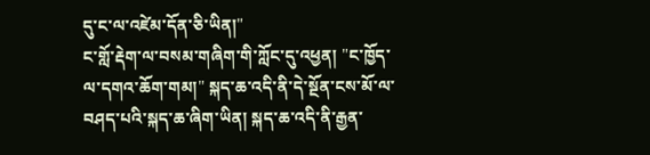དུ་ང་ལ་འཛེམ་དོན་ཅི་ཡིན།"
ང་གློ་རྡེག་ལ་བསམ་གཞིག་གི་ཀློང་དུ་འཕྱན། "ང་ཁྱོད་ལ་དགའ་ཆོག་གམ།" སྐད་ཆ་འདི་ནི་དེ་སྔོན་ངས་མོ་ལ་བཤད་པའི་སྐད་ཆ་ཞིག་ཡིན། སྐད་ཆ་འདི་ནི་རྒྱན་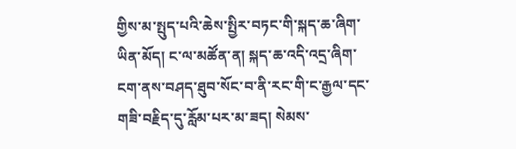གྱིས་མ་སྤུད་པའི་ཆེས་སྤྱིར་བཏང་གི་སྐད་ཆ་ཞིག་ཡིན་མོད། ང་ལ་མཚོན་ན། སྐད་ཆ་འདི་འདྲ་ཞིག་ངག་ནས་བཤད་ཐུབ་སོང་བ་ནི་རང་གི་ང་རྒྱལ་དང་གཟི་བརྗིད་དུ་རློམ་པར་མ་ཟད། སེམས་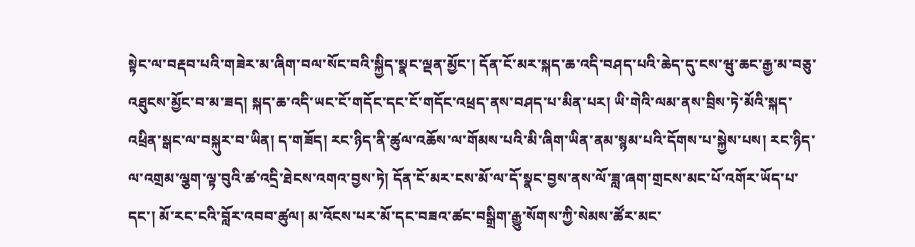སྟེང་ལ་བརྡབ་པའི་གཟེར་མ་ཞིག་བལ་སོང་བའི་སྐྱིད་སྣང་ལྡན་མྱོང་། དོན་ངོ་མར་སྐད་ཆ་འདི་བཤད་པའི་ཆེད་དུ་ངས་ཝུ་ཆང་རྒྱ་མ་བཅུ་འཐུངས་མྱོང་བ་མ་ཟད། སྐད་ཆ་འདི་ཡང་ངོ་གདོང་དང་ངོ་གདོང་འཕྲད་ནས་བཤད་པ་མིན་པར། ཡི་གེའི་ལམ་ནས་བྲིས་ཏེ་མོའི་སྐད་འཕྲིན་སྒང་ལ་བསྐུར་བ་ཡིན། ད་གཟོད། རང་ཉིད་ནི་ཚུལ་འཆོས་ལ་གོམས་པའི་མི་ཞིག་ཡིན་ནམ་སྙམ་པའི་དོགས་པ་སྐྱེས་པས། རང་ཉིད་ལ་འགྲམ་ལྕག་ལྟ་བུའི་ཚ་འདྲི་ཐེངས་འགའ་བྱས་ཏེ། དོན་ངོ་མར་ངས་མོ་ལ་དོ་སྣང་བྱས་ནས་ལོ་ཟླ་ཞག་གྲངས་མང་པོ་འགོར་ཡོད་པ་དང་། མོ་རང་ངའི་བློར་འབབ་ཚུལ། མ་འོངས་པར་མོ་དང་བཟའ་ཚང་བསྒྲིག་རྒྱུ་སོགས་ཀྱི་སེམས་ཚོར་མང་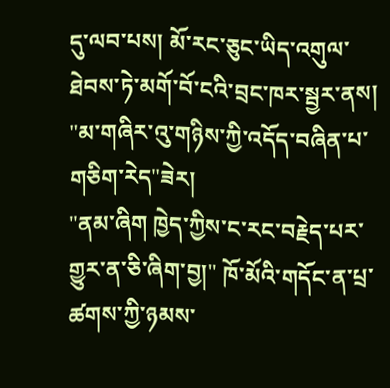དུ་ལབ་པས། མོ་རང་ཅུང་ཡིད་འགུལ་ཐེབས་ཏེ་མགོ་བོ་ངའི་བྲང་ཁར་སྦྱར་ནས། "མ་གཞིར་འུ་གཉིས་ཀྱི་འདོད་བཞིན་པ་གཅིག་རེད"ཟེར།
"ནམ་ཞིག ཁྱེད་ཀྱིས་ང་རང་བརྗེད་པར་གྱུར་ན་ཅི་ཞིག་བྱ།" ཁོ་མོའི་གདོང་ན་པྲ་ཚགས་ཀྱི་ཉམས་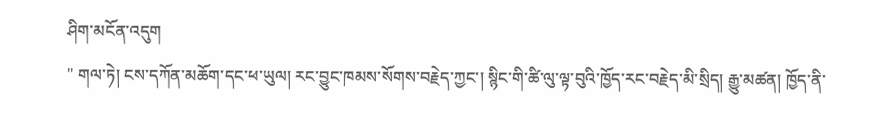ཤིག་མངོན་འདུག
" གལ་ཏེ། ངས་དཀོན་མཆོག་དང་ཕ་ཡུལ། རང་བྱུང་ཁམས་སོགས་བརྗེད་ཀྱང་། སྙིང་གི་ཚི་ལུ་ལྟ་བུའི་ཁྱོད་རང་བརྗེད་མི་སྲིད། རྒྱུ་མཚན། ཁྱོད་ནི་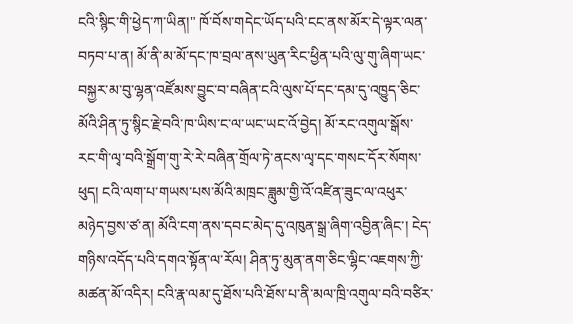ངའི་སྙིང་གི་ཕྱེད་ཀ་ཡིན།" ཁོ་བོས་གདེང་ཡོད་པའི་ངང་ནས་མོར་དེ་ལྟར་ལན་བཏབ་པ་ན། མོ་ནི་མ་མོ་དང་ཁ་བྲལ་ནས་ཡུན་རིང་ཕྱིན་པའི་ལུ་གུ་ཞིག་ཡང་བསྐྱར་མ་བུ་ལྷན་འཛོམས་བྱུང་བ་བཞིན་ངའི་ལུས་པོ་དང་དམ་དུ་འཁྱུད་ཅིང་མོའི་ཤིན་ཏུ་སྙིང་རྗེ་བའི་ཁ་ཡིས་ང་ལ་ཡང་ཡང་འོ་བྱེད། མོ་རང་འགུལ་སྒོས་རང་གི་ལྭ་བའི་སྒྲོག་གུ་རེ་རེ་བཞིན་གྲོལ་ཏེ་ནངས་ལྭ་དང་གསང་དོར་སོགས་ཕུད། ངའི་ལག་པ་གཡས་པས་མོའི་མཁྲང་ཟླུམ་གྱི་འོ་འཛིན་ཟུང་ལ་འཕུར་མཉེད་བྱས་ཙ་ན། མོའི་ངག་ནས་དབང་མེད་དུ་འཁུན་སྒྲ་ཞིག་འབྱིན་ཞིང་། ངེད་གཉིས་འདོད་པའི་དགའ་སྟོན་ལ་རོལ། ཤིན་ཏུ་མུན་ནག་ཅིང་ལྷིང་འཇགས་ཀྱི་མཚན་མོ་འདིར། ངའི་རྣ་ལམ་དུ་ཐོས་པའི་ཐོས་པ་ནི་མལ་ཁྲི་འགུལ་བའི་བཙིར་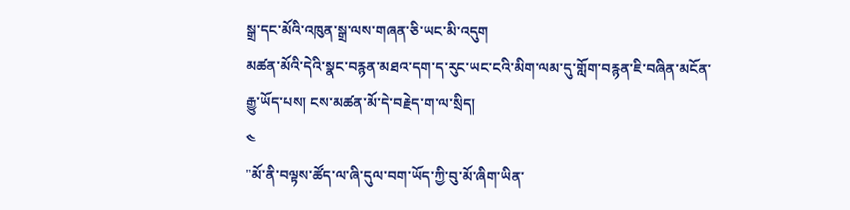སྒྲ་དང་མོའི་འཁུན་སྒྲ་ལས་གཞན་ཅི་ཡང་མི་འདུག
མཚན་མོའི་དེའི་སྣང་བརྙན་མཐའ་དག་ད་རུང་ཡང་ངའི་མིག་ལམ་དུ་གློག་བརྙན་ཇི་བཞིན་མངོན་རྒྱུ་ཡོད་པས། ངས་མཚན་མོ་དེ་བརྗེད་ག་ལ་སྲིད།
༤
"མོ་ནི་བལྟས་ཚོད་ལ་ཞི་དུལ་བག་ཡོད་ཀྱི་བུ་མོ་ཞིག་ཡིན་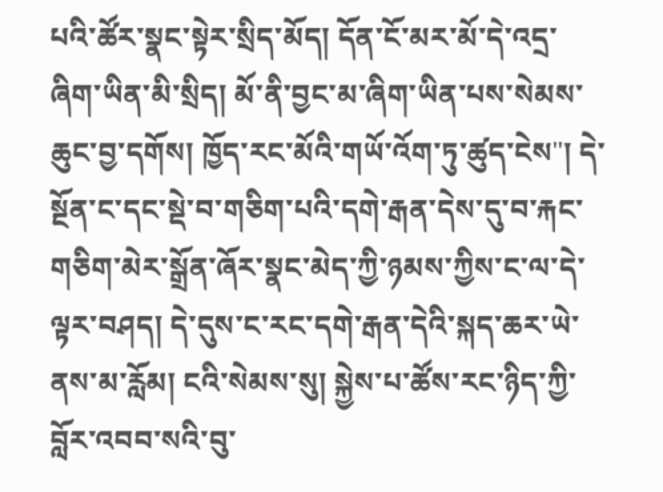པའི་ཚོར་སྣང་སྟེར་སྲིད་མོད། དོན་ངོ་མར་མོ་དེ་འདྲ་ཞིག་ཡིན་མི་སྲིད། མོ་ནི་བྱང་མ་ཞིག་ཡིན་པས་སེམས་ཆུང་བྱ་དགོས། ཁྱོད་རང་མོའི་གཡོ་འོག་ཏུ་ཚུད་ངེས"། དེ་སྔོན་ང་དང་སྡེ་བ་གཅིག་པའི་དགེ་རྒན་དེས་དུ་བ་རྐང་གཅིག་མེར་སྒྲོན་ཞོར་སྣང་མེད་ཀྱི་ཉམས་ཀྱིས་ང་ལ་དེ་ལྟར་བཤད། དེ་དུས་ང་རང་དགེ་རྒན་དེའི་སྐད་ཆར་ཡེ་ནས་མ་རློམ། ངའི་སེམས་སུ། སྐྱེས་པ་ཚོས་རང་ཉིད་ཀྱི་བློར་འབབ་སའི་བུ་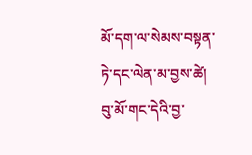མོ་དག་ལ་སེམས་བསྟན་ཏེ་དང་ལེན་མ་བྱས་ཚེ། བུ་མོ་གང་དེའི་བྱ་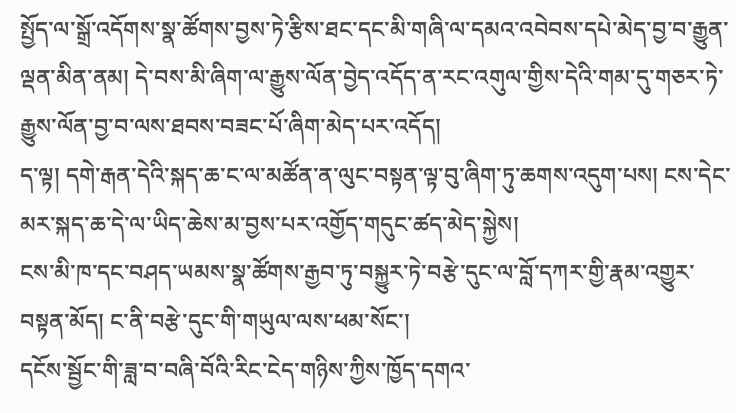སྤྱོད་ལ་སྒྲོ་འདོགས་སྣ་ཚོགས་བྱས་ཏེ་རྩིས་ཐང་དང་མི་གཞི་ལ་དམའ་འབེབས་དཔེ་མེད་བྱ་བ་རྒྱུན་ལྡན་མིན་ནམ། དེ་བས་མི་ཞིག་ལ་རྒྱུས་ལོན་བྱེད་འདོད་ན་རང་འགུལ་གྱིས་དེའི་གམ་དུ་གཅར་ཏེ་རྒྱུས་ལོན་བྱ་བ་ལས་ཐབས་བཟང་པོ་ཞིག་མེད་པར་འདོད།
ད་ལྟ། དགེ་རྒན་དེའི་སྐད་ཆ་ང་ལ་མཚོན་ན་ལུང་བསྟན་ལྟ་བུ་ཞིག་ཏུ་ཆགས་འདུག་པས། ངས་དེང་མར་སྐད་ཆ་དེ་ལ་ཡིད་ཆེས་མ་བྱས་པར་འགྱོད་གདུང་ཚད་མེད་སྐྱེས།
ངས་མི་ཁ་དང་བཤད་ཡམས་སྣ་ཚོགས་རྒྱབ་ཏུ་བསྐྱུར་ཏེ་བརྩེ་དུང་ལ་བློ་དཀར་གྱི་རྣམ་འགྱུར་བསྟན་མོད། ང་ནི་བརྩེ་དུང་གི་གཡུལ་ལས་ཕམ་སོང་།
དངོས་སྦྱོང་གི་ཟླ་བ་བཞི་བོའི་རིང་ངེད་གཉིས་ཀྱིས་ཁྱོད་དགའ་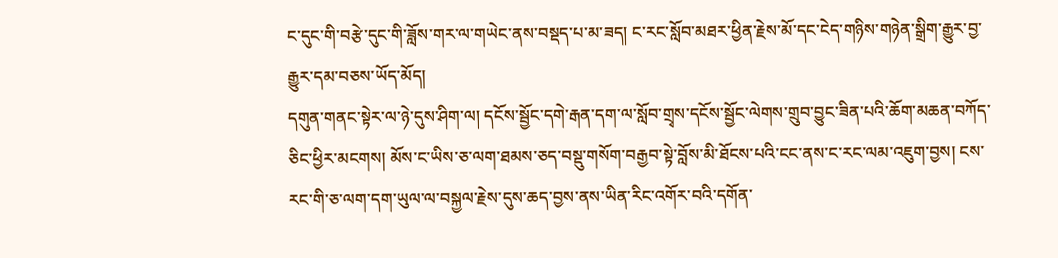ང་དུང་གི་བརྩེ་དུང་གི་ཟློས་གར་ལ་གཡེང་ནས་བསྡད་པ་མ་ཟད། ང་རང་སློབ་མཐར་ཕྱིན་རྗེས་མོ་དང་ངེད་གཉིས་གཉེན་སྒྲིག་རྒྱུར་བྱ་རྒྱུར་དམ་བཅས་ཡོད་མོད།
དགུན་གནང་སྟེར་ལ་ཉེ་དུས་ཤིག་ལ། དངོས་སྦྱོང་དགེ་རྒན་དག་ལ་སློབ་གྲྭས་དངོས་སྦྱོང་ལེགས་གྲུབ་བྱུང་ཟིན་པའི་ཆོག་མཆན་བཀོད་ཅིང་ཕྱིར་མངགས། མོས་ང་ཡིས་ཅ་ལག་ཐམས་ཅད་བསྡུ་གསོག་བརྒྱབ་སྟེ་བློས་མི་ཐོངས་པའི་ངང་ནས་ང་རང་ལམ་འཇུག་བྱས། ངས་རང་གི་ཅ་ལག་དག་ཡུལ་ལ་བསྐྱལ་རྗེས་དུས་ཆད་བྱས་ནས་ཡིན་རིང་འགོར་བའི་དགོན་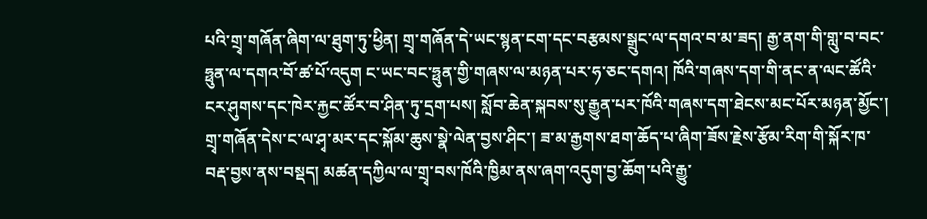པའི་གྲྭ་གཞོན་ཞིག་ལ་ཐུག་ཏུ་ཕྱིན། གྲྭ་གཞོན་དེ་ཡང་སྙན་ངག་དང་བརྩམས་སྒྲུང་ལ་དགའ་བ་མ་ཟད། རྒྱ་ནག་གི་གླུ་བ་བང་ཧྥུན་ལ་དགའ་བོ་ཚ་པོ་འདུག ང་ཡང་བང་ཧྥུན་གྱི་གཞས་ལ་མཉན་པར་ཧ་ཅང་དགའ། ཁོའི་གཞས་དག་གི་ནང་ན་ལང་ཚོའི་ངར་ཤུགས་དང་ཁེར་རྐྱང་ཚོར་བ་ཤིན་ཏུ་དྲག་པས། སློབ་ཆེན་སྐབས་སུ་རྒྱུན་པར་ཁོའི་གཞས་དག་ཐེངས་མང་པོར་མཉན་མྱོང་། གྲྭ་གཞོན་དེས་ང་ལ་ཤྭ་མར་དང་སྐོམ་ཆུས་སྣེ་ལེན་བྱས་ཤིང་། ཟ་མ་རྒྱགས་ཐག་ཆོད་པ་ཞིག་ཟོས་རྗེས་རྩོམ་རིག་གི་སྐོར་ཁ་བརྡ་བྱས་ནས་བསྡད། མཚན་དཀྱིལ་ལ་གྲྭ་བས་ཁོའི་ཁྱིམ་ནས་ཞག་འདུག་བྱ་ཆོག་པའི་རྒྱུ་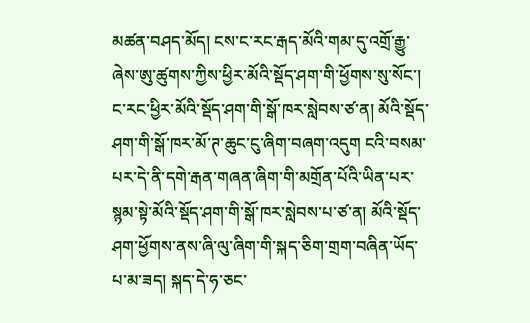མཚན་བཤད་མོད། ངས་ང་རང་རྒད་མོའི་གམ་དུ་འགྲོ་རྒྱུ་ཞེས་ཨུ་ཚུགས་ཀྱིས་ཕྱིར་མོའི་སྡོད་ཤག་གི་ཕྱོགས་སུ་སོང་། ང་རང་ཕྱིར་མོའི་སྡོད་ཤག་གི་སྒོ་ཁར་སླེབས་ཙ་ན། མོའི་སྡོད་ཤག་གི་སྒོ་ཁར་མོ་ཊ་ཆུང་ངུ་ཞིག་བཞག་འདུག ངའི་བསམ་པར་དེ་ནི་དགེ་རྒན་གཞན་ཞིག་གི་མགྲོན་པོའི་ཡིན་པར་སྙམ་སྟེ་མོའི་སྡོད་ཤག་གི་སྒོ་ཁར་སླེབས་པ་ཙ་ན། མོའི་སྡོད་ཤག་ཕྱོགས་ནས་ཞི་ལུ་ཞིག་གི་སྐད་ཅིག་གྲག་བཞིན་ཡོད་པ་མ་ཟད། སྐད་དེ་ཧ་ཅང་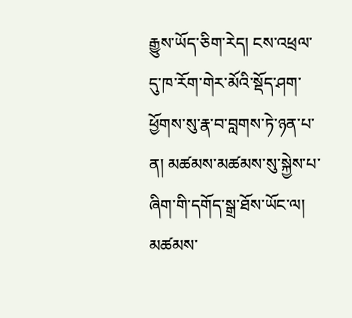རྒྱུས་ཡོད་ཅིག་རེད། ངས་འཕྲལ་དུ་ཁ་རོག་གེར་མོའི་སྡོད་ཤག་ཕྱོགས་སུ་རྣ་བ་བླགས་ཏེ་ཉན་པ་ན། མཚམས་མཚམས་སུ་སྐྱེས་པ་ཞིག་གི་དགོད་སྒྲ་ཐོས་ཡོང་ལ། མཚམས་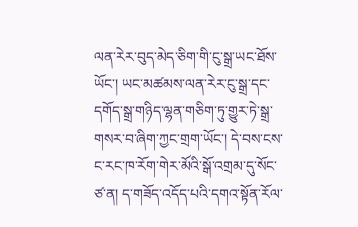ལན་རེར་བུད་མེད་ཅིག་གི་ངུ་སྒྲ་ཡང་ཐོས་ཡོང་། ཡང་མཚམས་ལན་རེར་ངུ་སྒྲ་དང་དགོད་སྒྲ་གཉིད་ལྷན་གཅིག་ཏུ་གྱུར་ཏེ་སྒྲ་གསར་བ་ཞིག་ཀྱང་གྲག་ཡོང་། དེ་བས་ངས་ང་རང་ཁ་རོག་གེར་མོའི་སྒོ་འགྲམ་དུ་སོང་ཙ་ན། ད་གཟོད་འདོད་པའི་དགའ་སྟོན་རོལ་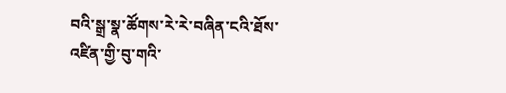བའི་སྒྲ་སྣ་ཚོགས་རེ་རེ་བཞིན་ངའི་ཐོས་འཛིན་གྱི་བུ་གའི་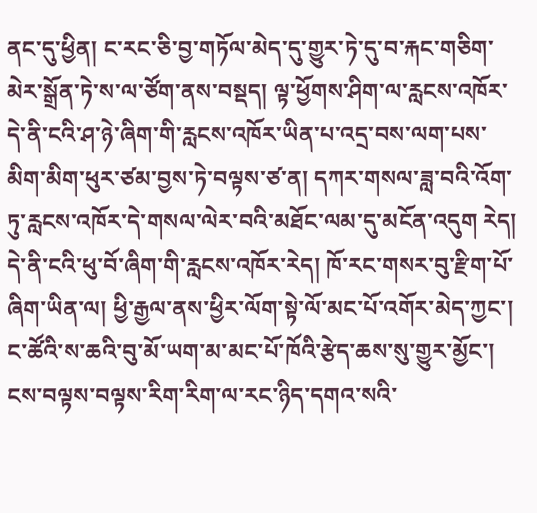ནང་དུ་ཕྱིན། ང་རང་ཅི་བྱ་གཏོལ་མེད་དུ་གྱུར་ཏེ་དུ་བ་རྐང་གཅིག་མེར་སྒྲོན་ཏེ་ས་ལ་ཙོག་ནས་བསྡད། ལྟ་ཕྱོགས་ཤིག་ལ་རླངས་འཁོར་དེ་ནི་ངའི་ཤ་ཉེ་ཞིག་གི་རླངས་འཁོར་ཡིན་པ་འདྲ་བས་ལག་པས་མིག་མིག་ཕུར་ཙམ་བྱས་ཏེ་བལྟས་ཙ་ན། དཀར་གསལ་ཟླ་བའི་འོག་ཏུ་རླངས་འཁོར་དེ་གསལ་ལེར་བའི་མཐོང་ལམ་དུ་མངོན་འདུག རེད། དེ་ནི་ངའི་ཕུ་བོ་ཞིག་གི་རླངས་འཁོར་རེད། ཁོ་རང་གསར་བུ་རྫིག་པོ་ཞིག་ཡིན་ལ། ཕྱི་རྒྱལ་ནས་ཕྱིར་ལོག་སྟེ་ལོ་མང་པོ་འགོར་མེད་ཀྱང་། ང་ཚོའི་ས་ཆའི་བུ་མོ་ཡག་མ་མང་པོ་ཁོའི་རྩེད་ཆས་སུ་གྱུར་མྱོང་། ངས་བལྟས་བལྟས་རིག་རིག་ལ་རང་ཉིད་དགའ་སའི་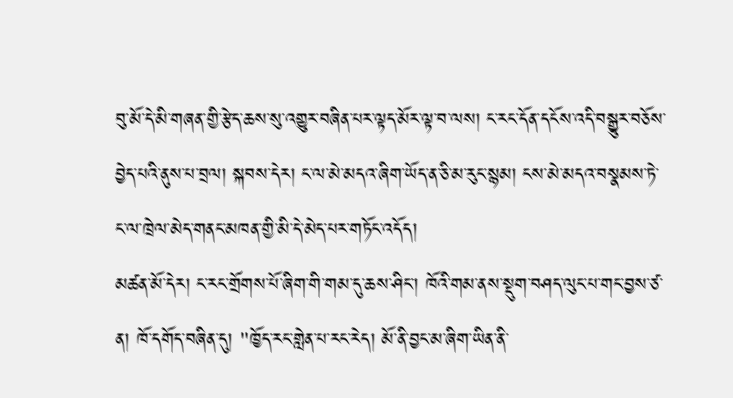བུ་མོ་དེ་མི་གཞན་གྱི་རྩེད་ཆས་སུ་འགྱུར་བཞིན་པར་ལྟད་མོར་ལྟ་བ་ལས། ང་རང་དོན་དངོས་འདི་བསྒྱུར་བཅོས་བྱེད་པའི་ནུས་པ་བྲལ། སྐབས་དེར། ང་ལ་མེ་མདའ་ཞིག་ཡོད་ན་ཅི་མ་རུང་སྙམ། ངས་མེ་མདའ་བསྣམས་ཏེ་ང་ལ་ཁྲེལ་མེད་གནང་མཁན་གྱི་མི་དེ་མེད་པར་གཏོང་འདོད།
མཚན་མོ་དེར། ང་རང་གྲོགས་པོ་ཞིག་གི་གམ་དུ་ཆས་ཤིང་། ཁོའི་གམ་ནས་སྡུག་བཤད་ལུང་པ་གང་བྱས་ཙ་ན། ཁོ་དགོད་བཞིན་དུ། "ཁྱོད་རང་གླེན་པ་རང་རེད། མོ་ནི་བྱང་མ་ཞིག་ཡིན་ནི་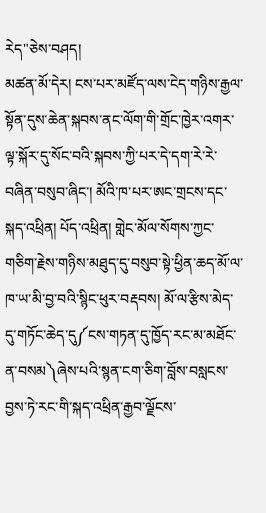རེད"ཅེས་བཤད།
མཚན་མོ་དེར། ངས་པར་མཛོད་ལས་ངེད་གཉིས་རྒྱལ་སྟོན་དུས་ཆེན་སྐབས་ནང་ལོག་གི་གྲོང་ཁྱེར་འགར་ལྟ་སྐོར་དུ་སོང་བའི་སྐབས་ཀྱི་པར་དེ་དག་རེ་རེ་བཞིན་བསུབ་ཞིང་། མོའི་ཁ་པར་ཨང་གྲངས་དང་སྐད་འཕྲིན། པོད་འཕྲིན། གླེང་མོལ་སོགས་ཀྱང་གཅིག་རྗེས་གཉིས་མཐུད་དུ་བསུབ་སྟེ་ཕྱིན་ཆད་མོ་ལ་ཁ་ཡ་མི་བྱ་བའི་སྙིང་ཕུར་བརྡབས། མོ་ལ་རྩིས་མེད་དུ་གཏོང་ཆེད་དུ༼ངས་གཏན་དུ་ཁྱོད་རང་མ་མཐོང་ན་བསམ༽ཞེས་པའི་སྙན་ངག་ཅིག་བློས་བསླངས་བྱས་ཏེ་རང་གི་སྐད་འཕྲིན་རྒྱབ་ལྗོངས་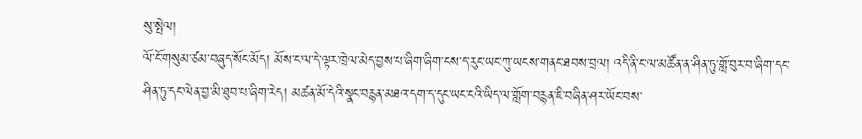སུ་སྤེལ།
ལོ་ངོ་གསུམ་ཙམ་བཞུད་སོང་མོད། མོས་ང་ལ་དེ་ལྟར་ཁྲེལ་མེད་བྱས་པ་ཞིག་ཞིག་ངས་ད་རུང་ཡང་ཀུ་ཡངས་གནང་ཐབས་བྲལ། འདི་ནི་ང་ལ་མཚོན་ན་ཤིན་ཏུ་གློ་བུར་བ་ཞིག་དང་ཤིན་ཏུ་དང་ལེན་བྱ་མི་ཐུབ་པ་ཞིག་རེད། མཚན་མོ་དེའི་སྣང་བརྙན་མཐའ་དག་ད་དུང་ཡང་ངའི་ཡིད་ལ་གློག་བརྙན་ཇི་བཞིན་ཤར་ཡོང་བས་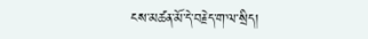ངས་མཚན་མོ་དེ་བརྗེད་ག་ལ་སྲིད།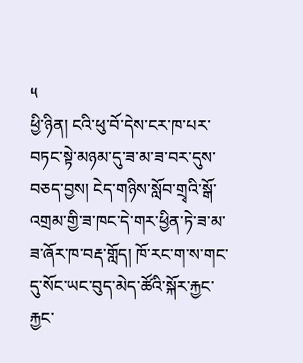༥
ཕྱི་ཉིན། ངའི་ཕུ་བོ་དེས་ངར་ཁ་པར་བཏང་སྟེ་མཉམ་དུ་ཟ་མ་ཟ་བར་དུས་བཅད་བྱས། ངེད་གཉིས་སློབ་གྲྭའི་སྒོ་འགྲམ་གྱི་ཟ་ཁང་དེ་གར་ཕྱིན་ཏེ་ཟ་མ་ཟ་ཞོར་ཁ་བརྡ་གློད། ཁོ་རང་ག་ས་གང་དུ་སོང་ཡང་བུད་མེད་ཚོའི་སྐོར་རྐྱང་རྐྱང་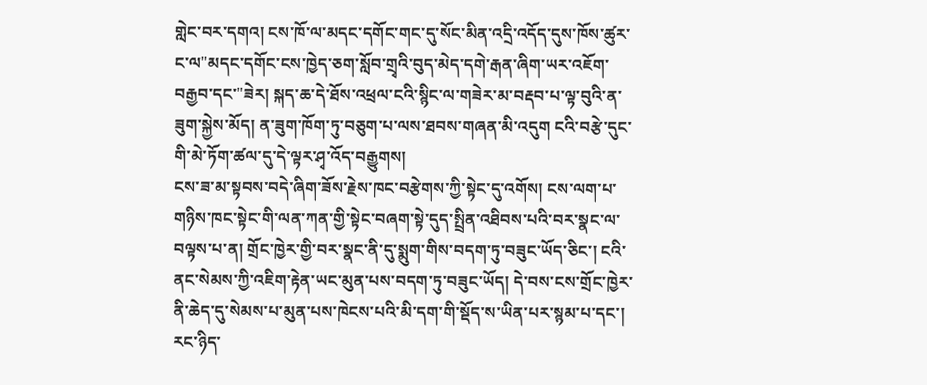གླེང་བར་དགའ། ངས་ཁོ་ལ་མདང་དགོང་གང་དུ་སོང་མིན་འདྲི་འདོད་དུས་ཁོས་ཚུར་ང་ལ"མདང་དགོང་ངས་ཁྱེད་ཅག་སློབ་གྲྭའི་བུད་མེད་དགེ་རྒན་ཞིག་ཡར་འཇོག་བརྒྱབ་དང་"ཟེར། སྐད་ཆ་དེ་ཐོས་འཕྲལ་ངའི་སྙིང་ལ་གཟེར་མ་བརྡབ་པ་ལྟ་བུའི་ན་ཟུག་སྐྱེས་མོད། ན་ཟུག་ཁོག་ཏུ་བཅུག་པ་ལས་ཐབས་གཞན་མི་འདུག ངའི་བརྩེ་དུང་གི་མེ་ཏོག་ཚལ་དུ་དེ་ལྟར་ཤྭ་འོད་བརྒྱུགས།
ངས་ཟ་མ་སྟབས་བདེ་ཞིག་ཟོས་རྗེས་ཁང་བརྩེགས་ཀྱི་སྟེང་དུ་འགོས། ངས་ལག་པ་གཉིས་ཁང་སྟེང་གི་ལན་ཀན་གྱི་སྟེང་བཞག་སྟེ་དུད་སྤྲིན་འཐིབས་པའི་བར་སྣང་ལ་བལྟས་པ་ན། གྲོང་ཁྱེར་གྱི་བར་སྣང་ནི་དུ་སྨུག་གིས་བདག་ཏུ་བཟུང་ཡོད་ཅིང་། ངའི་ནང་སེམས་ཀྱི་འཇིག་རྟེན་ཡང་མུན་པས་བདག་ཏུ་བཟུང་ཡོད། དེ་བས་ངས་གྲོང་ཁྱེར་ནི་ཆེད་དུ་སེམས་པ་མུན་པས་ཁེངས་པའི་མི་དག་གི་སྡོད་ས་ཡིན་པར་སྙམ་པ་དང་། རང་ཉིད་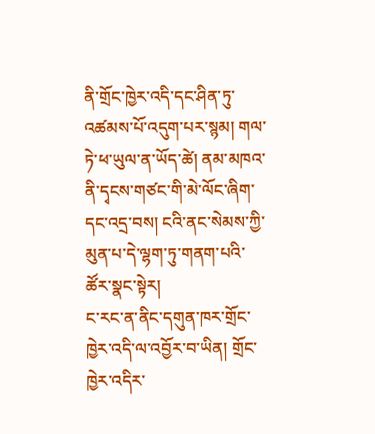ནི་གྲོང་ཁྱེར་འདི་དང་ཤིན་ཏུ་འཚམས་པོ་འདུག་པར་སྙམ། གལ་ཏེ་ཕ་ཡུལ་ན་ཡོད་ཚེ། ནམ་མཁའ་ནི་དྭངས་གཙང་གི་མེ་ལོང་ཞིག་དང་འདྲ་བས། ངའི་ནང་སེམས་ཀྱི་མུན་པ་དེ་ལྷག་ཏུ་གནག་པའི་ཚོར་སྣང་སྟེར།
ང་རང་ན་ནིང་དགུན་ཁར་གྲོང་ཁྱེར་འདི་ལ་འབྱོར་བ་ཡིན། གྲོང་ཁྱེར་འདིར་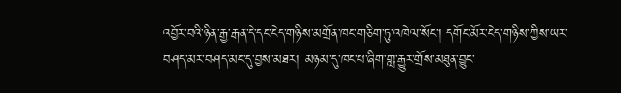འབྱོར་བའི་ཉིན་རྒྱ་རྒན་དེ་དང་ངེད་གཉིས་མགྲོན་ཁང་གཅིག་ཏུ་འཁེལ་སོང་། དགོང་མོར་ངེད་གཉིས་ཀྱིས་ཡར་བཤད་མར་བཤད་མང་དུ་བྱས་མཐར། མཉམ་དུ་ཁང་པ་ཞིག་གླ་རྒྱུར་གྲོས་མཐུན་བྱུང་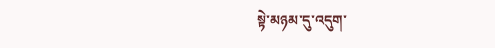སྟེ་མཉམ་དུ་འདུག་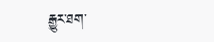རྒྱུར་ཐག་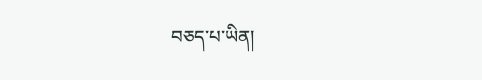བཅད་པ་ཡིན།